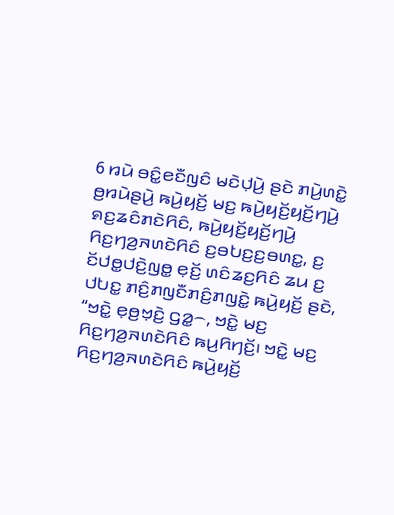6 ꤙꤣꤧ ꤋꤢꤨ꤭ꤕꤢꤪꤜꤢꤨ ꤗꤢꤧꤓ꤫ꤣꤧ꤬ ꤔꤢꤧ ꤊꤣꤧ꤬ꤛꤢꤧ꤭ ꤥ꤬ꤙꤣꤧꤔꤣꤧ꤬ ꤒꤣꤧ꤬ꤟꤢꤩ꤬ ꤗꤢ꤬ ꤒꤣꤧ꤬ꤟꤢꤩ꤬ꤟꤢꤩ꤬ꤚꤣꤧ꤬ ꤎꤢ꤬ꤘꤢꤨꤊꤢꤧꤖꤢꤨ, ꤒꤣꤧ꤬ꤟꤢꤩ꤬ꤟꤢꤩ꤬ꤚꤣꤧ꤬ ꤖꤢ꤬ꤚꤤ꤬ꤏꤛꤢꤧꤖꤢꤨ ꤢ꤬ꤋꤝꤢ꤬ꤢ꤬ꤋꤛꤢ꤭, ꤢ꤬ ꤢꤩꤓꤥ꤭ꤓꤢꤧ꤬ꤜꤥ꤭ ꤕ꤫ꤢꤩ꤬ ꤛꤢꤨꤘꤢ꤬ꤖꤢꤨ ꤘꤣ ꤢ꤬ ꤓꤝꤢ꤭ ꤊꤢꤨ꤬ꤊꤜꤢꤪꤊꤢꤨ꤬ꤊꤜꤢꤧ꤭ ꤒꤣꤧ꤬ꤟꤢꤩ꤬ ꤔꤢꤧ, “ꤠꤢꤧ꤭ ꤕ꤫ꤥ꤬ꤠ꤫ꤢꤧ꤬ ꤞꤤ꤭꤮, ꤠꤢꤧ꤭ ꤗꤢ꤬ ꤖꤢ꤬ꤚꤤ꤬ꤏꤛꤢꤧꤖꤢꤨ ꤒꤣ꤬ꤖꤚꤢꤩ꤬꤯ ꤠꤢꤧ꤭ ꤗꤢ꤬ ꤖꤢ꤬ꤚꤤ꤬ꤏꤛꤢꤧꤖꤢꤨ ꤒꤣꤧ꤬ꤟꤢꤩ꤬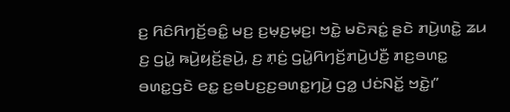ꤢ꤬ ꤖꤢꤨꤖꤚꤢꤩ꤬ꤋꤢꤨ꤭ ꤗꤢ꤬ ꤢ꤬ꤗ꤫ꤢ꤬ꤗ꤫ꤢ꤬꤯ ꤠꤢꤧ꤭ ꤗꤢꤧꤏꤢꤦ꤭ ꤔꤢꤧ ꤊꤣꤧ꤬ꤛꤢꤧ꤭ ꤘꤣ ꤢ꤬ ꤞꤣꤧ꤭ ꤒꤣꤧ꤬ꤟꤢꤩ꤬ꤔꤣꤧ꤬, ꤢ꤬ ꤊ꤫ꤢꤦ꤬ ꤞꤣꤧ꤭ꤖꤚꤢꤩ꤬ꤊꤣꤧ꤬ꤓꤢꤪ꤬ ꤊꤢ꤬ꤋꤛꤢ꤭ ꤋꤛꤢ꤭ꤞꤢꤧ ꤕꤢ꤭ ꤢ꤬ꤋꤝꤢ꤬ꤢ꤬ꤋꤛꤢ꤭ꤚꤣꤧ꤬ ꤞꤤ꤭ ꤓꤢꤦꤡꤢꤩ꤭ ꤠꤢꤧ꤭꤯”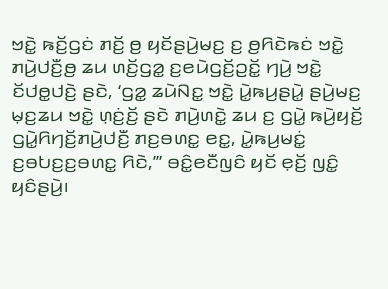ꤠꤢꤧ꤭ ꤒꤢꤩ꤬ꤞꤢꤦ ꤊꤢꤩ꤬ ꤥ꤬ ꤟꤢꤩꤔꤣꤧ꤬ꤗꤢ꤬ ꤢ꤬ ꤥ꤬ꤖꤢꤧꤒꤢꤦ ꤠꤢꤧ꤭ ꤊꤣꤧ꤬ꤓꤢꤪ꤬ꤥ꤬ ꤘꤣ ꤛꤢꤩ꤬ꤞꤤ꤭ ꤢ꤬ꤕꤣꤧꤞꤢꤩ꤬ꤑꤢꤩ꤭ ꤚꤣꤧ꤬ ꤠꤢꤧ꤭ ꤢꤩꤓꤥ꤭ꤓꤢꤧ꤬ ꤔꤢꤧ, ‘ꤞꤤ꤭ ꤘꤣꤧꤡꤢ꤭ ꤠꤢꤧ꤭ ꤣꤧ꤭ꤒꤣ꤬ꤔꤣꤧ꤭ ꤔꤣꤧ꤬ꤗꤢ꤬ ꤗ꤫ꤢ꤬ꤘꤣ ꤠꤢꤧ꤭ ꤛ꤫ꤢꤦ꤬ꤢꤩ꤬ ꤔꤢꤧ ꤊꤣꤧ꤬ꤛꤢꤧ꤭ ꤘꤣ ꤢ꤬ ꤞꤣꤧ꤭ ꤒꤣꤧ꤬ꤟꤢꤩ꤬ ꤞꤣꤧ꤭ꤖꤚꤢꤩ꤬ꤊꤣꤧ꤬ꤓꤢꤪ꤬ ꤊꤢ꤬ꤋꤛꤢ꤭ ꤕꤢ꤭, ꤣꤧ꤭ꤒꤣ꤬ꤗꤢꤦ꤭ ꤢ꤬ꤋꤝꤢ꤬ꤢ꤬ꤋꤛꤢ꤭ ꤖꤢꤧ,’” ꤋꤢꤨ꤭ꤕꤢꤪꤜꤢꤨ ꤟꤢꤩ ꤕ꤫ꤢꤩ꤬ ꤜꤢꤨ꤭ ꤟꤢꤨꤔꤣꤧ꤬꤯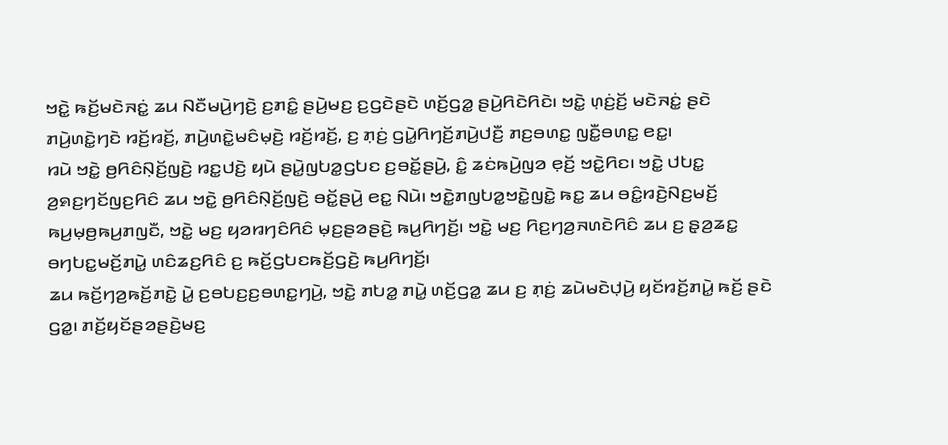ꤠꤢꤧ꤭ ꤒꤢꤩ꤬ꤗꤢꤧꤏꤢꤦ꤭ ꤘꤣ ꤡꤢꤪꤗꤣꤧ꤬ꤚꤢꤧ꤬ ꤢ꤬ꤊꤢꤨ꤭ ꤔꤣꤧ꤬ꤗꤢ꤬ ꤢ꤬ꤞꤢꤧꤔꤢꤧ ꤛꤢꤩ꤬ꤞꤤ꤭ ꤔꤣꤧ꤬ꤖꤢꤧꤖꤢꤧ꤯ ꤠꤢꤧ꤭ ꤛ꤫ꤢꤦ꤬ꤢꤩ꤬ ꤗꤢꤧꤏꤢꤦ꤭ ꤔꤢꤧ ꤊꤣꤧ꤬ꤛꤢꤧ꤭ꤚꤢꤧ ꤙꤢꤩ꤬ꤙꤢꤩ꤬, ꤊꤣꤧ꤬ꤛꤢꤧ꤭ꤗꤢꤨꤗ꤫ꤢꤧ꤬ ꤙꤢꤩ꤬ꤙꤢꤩ꤬, ꤢ꤬ ꤊ꤫ꤢꤦ꤬ ꤞꤣꤧ꤭ꤖꤚꤢꤩ꤬ꤊꤣꤧ꤬ꤓꤢꤪ꤬ ꤊꤢ꤬ꤋꤛꤢ꤭ ꤜꤢꤪ꤭ꤋꤛꤢ꤭ ꤕꤢ꤭꤯
ꤙꤣꤧ ꤠꤢꤧ꤭ ꤥ꤬ꤖꤢꤨꤡ꤫ꤢꤩ꤬ꤜꤢꤧ꤬ ꤙꤢ꤭ꤓꤢꤧ꤬ ꤟꤣꤧ ꤔꤣꤧ꤭ꤜꤝꤤ꤭ꤞꤝꤢ ꤢ꤬ꤋꤢꤩ꤭ꤔꤣꤧ꤬, ꤢꤨ꤭ ꤘꤢꤦꤒꤣꤧ꤬ꤜꤤ ꤕ꤫ꤢꤩ꤬ ꤠꤢꤧ꤭ꤖꤢ꤯ ꤠꤢꤧ꤭ ꤓꤝꤢ꤭ ꤤ꤬ꤎꤢ꤬ꤚꤢꤩꤜꤢ꤬ꤖꤢꤨ ꤘꤣ ꤠꤢꤧ꤭ ꤥ꤬ꤖꤢꤨꤡ꤫ꤢꤩ꤬ꤜꤢꤧ꤬ ꤋꤢꤩ꤭ꤔꤣꤧ꤬ ꤕꤢ꤭ ꤡꤣꤧ꤯ ꤠꤢꤧ꤭ꤊꤜꤝꤤ꤭ꤠꤢꤧ꤭ꤜꤢꤧ꤭ ꤒꤢ꤭ ꤘꤣ ꤋꤢꤨ꤭ꤙꤢꤧ꤬ꤡꤢ꤬ꤗꤢꤩ꤬ ꤒꤣ꤬ꤗ꤫ꤥ꤬ꤒꤣ꤬ꤊꤜꤢꤪ, ꤠꤢꤧ꤭ ꤗꤢ꤬ ꤟꤤꤙꤚꤢꤨꤖꤢꤨ ꤗ꤫ꤢ꤬ꤔꤤꤔꤢꤧ꤬ ꤒꤣ꤬ꤖꤚꤢꤩ꤬꤯ ꤠꤢꤧ꤭ ꤗꤢ꤬ ꤖꤢ꤬ꤚꤤ꤬ꤏꤛꤢꤧꤖꤢꤨ ꤘꤣ ꤢ꤬ ꤔ꤫ꤤ꤬ꤘꤢ꤭ ꤋꤚꤝꤢ꤭ꤗꤢꤩ꤬ꤊꤣꤧ꤭ ꤛꤢꤨꤘꤢ꤬ꤖꤢꤨ ꤢ꤬ ꤒꤢꤩ꤬ꤞꤝꤢꤒꤢꤩ꤬ꤞꤢꤧ꤬ ꤒꤣ꤬ꤖꤚꤢꤩ꤬꤯
ꤘꤣ ꤒꤢꤩ꤬ꤚꤤ꤬ꤒꤢꤩ꤬ꤊꤢꤧ꤭ ꤣꤧ꤭ ꤢ꤬ꤋꤝꤢ꤬ꤢ꤬ꤋꤛꤢ꤭ꤚꤣꤧ꤬, ꤠꤢꤧ꤭ ꤊꤝꤤ꤭ ꤊꤣꤧ꤭ ꤛꤢꤩ꤬ꤞꤤ꤭ ꤘꤣ ꤢ꤬ ꤊ꤫ꤢꤦ꤬ ꤘꤣꤧꤗꤢꤧꤓ꤫ꤣꤧ꤬ ꤟꤢꤩꤙꤢꤩ꤬ꤊꤣꤧ꤭ ꤒꤢꤩ꤬ ꤔꤢꤧ ꤞꤤ꤭꤯ ꤊꤢꤩ꤬ꤟꤢꤩꤔꤤꤔꤢꤧ꤬ꤗꤢ꤬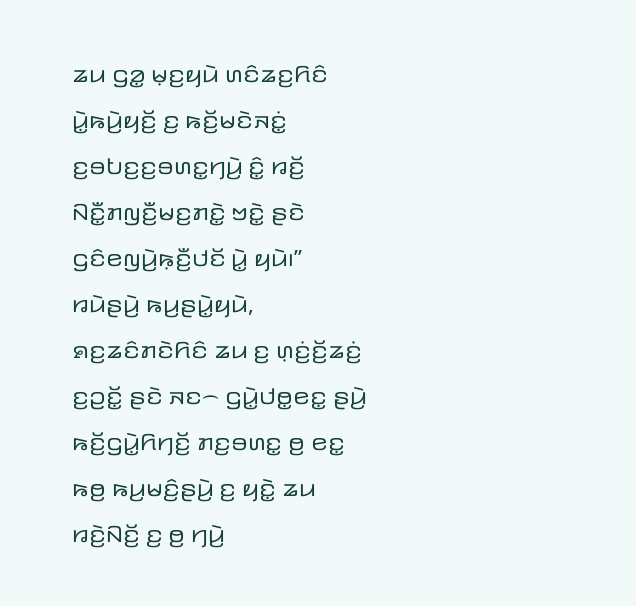ꤘꤣ ꤞꤤ꤭ ꤗ꤫ꤢ꤬ꤟꤣꤧ ꤛꤢꤨꤘꤢ꤬ꤖꤢꤨ ꤣꤧ꤭ꤒꤣꤧ꤬ꤟꤢꤩ꤬ ꤢ꤬ ꤒꤢꤩ꤬ꤗꤢꤧꤏꤢꤦ꤭ ꤢ꤬ꤋꤝꤢ꤬ꤢ꤬ꤋꤛꤢ꤭ꤚꤣꤧ꤬ ꤢꤨ꤭ ꤙꤢꤩ꤬ ꤡꤢꤪ꤭ꤊꤜꤢꤪ꤬ꤗꤢ꤬ꤊꤢꤧ꤭ ꤠꤢꤧ꤭ ꤔꤢꤧ ꤞꤢꤨꤕꤜꤣꤧ꤬ꤒ꤫ꤢꤪ꤬ꤓꤢꤩ ꤣꤧ꤭ ꤟꤣꤧ꤯”
ꤙꤣꤧꤔꤣꤧ꤬ ꤒꤣ꤬ꤔꤣꤧ꤭ꤟꤣꤧ, ꤎꤢ꤬ꤘꤢꤨꤊꤢꤧꤖꤢꤨ ꤘꤣ ꤢ꤬ ꤛ꤫ꤢꤦ꤬ꤢꤩ꤬ꤘꤢꤦ꤬ ꤢ꤬ꤑꤢꤩ꤭ ꤔꤢꤧ ꤏꤢ꤮ ꤞꤣꤧ꤭ꤓꤥ꤭ꤕꤢ꤭ ꤔꤣꤧ꤬ ꤒꤢꤩ꤬ꤞꤣꤧ꤭ꤖꤚꤢꤩ꤬ ꤊꤢ꤬ꤋꤛꤢ꤭ ꤥ꤬ ꤕꤢ꤭ ꤒꤥ꤬ ꤒꤣ꤬ꤗꤢꤨ꤬ꤔꤣꤧ꤬ ꤢ꤬ ꤟꤢꤧ꤭ ꤘꤣ ꤙꤢꤧ꤬ꤡꤢꤩ꤬ ꤢ꤬ ꤥ꤬ ꤚꤣꤧ꤬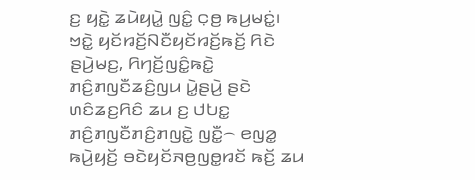ꤢ꤬ ꤟꤢꤧ꤭ ꤘꤣꤧꤟꤣꤧ꤭ ꤜꤢꤨ꤭ ꤍ꤫ꤥ꤬ ꤒꤣ꤬ꤗꤢꤦ꤭꤯
ꤠꤢꤧ꤭ ꤟꤢꤩꤙꤢꤩ꤬ꤡꤢꤪꤟꤢꤩꤙꤢꤩ꤬ꤒꤢꤩ꤬ ꤖꤢꤧ ꤔꤣꤧ꤬ꤗꤢ꤬, ꤖꤚꤢꤩ꤬ꤜꤢꤨ꤭ꤒꤢꤧ꤭ ꤊꤢꤨ꤬ꤊꤜꤢꤪꤘꤢꤨ꤬ꤜꤣ ꤣꤧ꤭ꤔꤣꤧ꤬ ꤔꤢꤧ ꤛꤢꤨꤘꤢ꤬ꤖꤢꤨ ꤘꤣ ꤢ꤬ ꤓꤝꤢ꤭ ꤊꤢꤨ꤬ꤊꤜꤢꤪꤊꤢꤨ꤬ꤊꤜꤢꤧ꤭ ꤜꤢꤪ꤭꤮ ꤕꤜꤤ꤭ ꤒꤣꤧ꤬ꤟꤢꤩ꤬ ꤋꤢꤧꤟꤢꤩꤏꤥ꤬ꤜꤥ꤭ꤙꤢꤩ ꤒꤢꤩ꤬ ꤘꤣ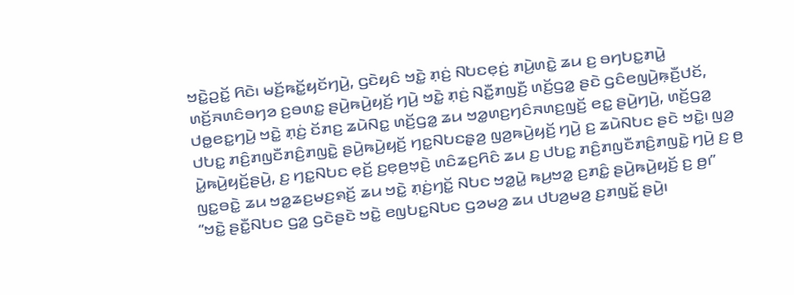ꤠꤢꤧ꤭ꤑꤢꤩ꤭ ꤖꤢꤧ꤯ ꤗꤢꤩ꤬ꤒꤢꤩ꤭ꤟꤢꤩꤚꤣꤧ꤬, ꤞꤢꤧꤟꤢꤨ ꤠꤢꤧ꤭ ꤊ꤫ꤢꤦ꤬ ꤡꤝꤢꤕ꤫ꤢꤦ꤬ ꤊꤣꤧ꤬ꤛꤢꤧ꤭ ꤘꤣ ꤢ꤬ ꤋꤚꤝꤢ꤭ꤊꤣꤧ꤭ ꤛꤢꤩ꤬ꤏꤛꤢꤨꤋꤚꤤ ꤢ꤬ꤋꤛꤢ꤭ ꤔꤣꤧ꤬ꤒꤣꤧ꤬ꤟꤢꤩ꤬ ꤚꤣꤧ꤬ ꤠꤢꤧ꤭ ꤊ꤫ꤢꤦ꤬ ꤡꤢꤪ꤭ꤊꤜꤢꤪ꤬ ꤛꤢꤩ꤬ꤞꤤ꤭ ꤔꤢꤧ ꤞꤢꤨꤕꤜꤣꤧ꤬ꤒ꤫ꤢꤪ꤬ꤓꤢꤩ, ꤓꤥ꤭ꤕꤢ꤭ꤚꤣꤧ꤬ ꤠꤢꤧ꤭ ꤊ꤫ꤢꤦ꤬ ꤢꤩꤊꤢ꤬ ꤘꤣꤧꤡꤢ꤭ ꤛꤢꤩ꤬ꤞꤤ꤭ ꤘꤣ ꤠꤤ꤭ꤛꤢ꤬ꤚꤢꤨꤏꤛꤢ꤬ꤜꤢꤩ꤬ ꤕꤢ꤭ ꤔꤣꤧ꤬ꤚꤣꤧ꤬, ꤛꤢꤩ꤬ꤞꤤ꤭ ꤓꤝꤢ꤭ ꤊꤢꤨ꤬ꤊꤜꤢꤪꤊꤢꤨ꤬ꤊꤜꤢꤧ꤭ ꤔꤣꤧ꤬ꤒꤣꤧ꤬ꤟꤢꤩ꤬ ꤚꤢ꤭ꤡꤝꤢꤔ꤫ꤤ꤬ ꤜꤤ꤬ꤒꤣꤧ꤬ꤟꤢꤩ꤬ ꤚꤣꤧ꤬ ꤢ꤬ ꤘꤣꤧꤡꤝꤢ ꤔꤢꤧ ꤠꤢꤧ꤭꤯ ꤜꤤ꤬ ꤣꤧ꤭ꤒꤣꤧ꤬ꤟꤢꤩ꤬ꤔꤣꤧ꤬, ꤢ꤬ ꤚꤢ꤭ꤡꤝꤢ ꤕ꤫ꤢꤩ꤬ ꤢ꤬ꤕ꤫ꤥ꤬ꤠ꤫ꤢꤧ꤬ ꤛꤢꤨꤘꤢ꤬ꤖꤢꤨ ꤘꤣ ꤢ꤬ ꤓꤝꤢ꤭ ꤊꤢꤨ꤬ꤊꤜꤢꤪꤊꤢꤨ꤬ꤊꤜꤢꤧ꤭ ꤚꤣꤧ꤬ ꤢ꤬ ꤥ꤬ ꤜꤢ꤭ꤋꤢꤧ꤭ ꤘꤣ ꤠꤤ꤭ꤘꤢ꤬ꤗꤢ꤬ꤎꤢꤩ꤬ ꤘꤣ ꤠꤢꤧ꤭ ꤊ꤫ꤢꤦ꤬ꤚꤢꤩ꤭ ꤡꤝꤢ ꤠꤤ꤭ꤣꤧ꤭ ꤒꤣ꤬ꤠꤤ꤭ ꤢ꤬ꤊꤢꤨ꤭ ꤔꤣꤧ꤬ꤒꤣꤧ꤬ꤟꤢꤩ꤬ ꤢ꤬ ꤥ꤬꤯”
“ꤠꤢꤧ꤭ ꤔꤢꤪ꤭ꤡꤝꤢ ꤞꤤ꤭ ꤞꤢꤧꤔꤢꤧ ꤠꤢꤧ꤭ ꤕꤜꤝꤢ꤭ꤡꤝꤢ ꤞꤤꤗꤤ꤬ ꤘꤣ ꤓꤝꤤ꤬ꤗꤤ꤬ ꤢ꤬ꤊꤜꤢꤩ꤭ ꤔꤣꤧ꤬꤯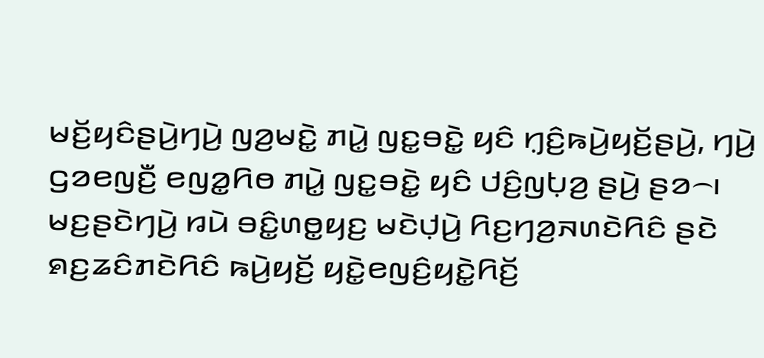ꤗꤢꤩ꤬ꤟꤢꤨꤔꤣꤧ꤬ꤚꤣꤧ꤬ ꤜꤤ꤬ꤗꤢꤧ꤭ ꤊꤣꤧ꤭ ꤜꤢ꤭ꤋꤢꤧ꤭ ꤟꤢꤨ ꤚ꤫ꤢꤨ꤬ꤒꤣꤧ꤬ꤟꤢꤩ꤬ꤔꤣꤧ꤬, ꤚꤣꤧ꤬ ꤞꤤꤕꤜꤢꤪ꤬ ꤕꤜꤤ꤭ꤖꤥ ꤊꤣꤧ꤭ ꤜꤢ꤭ꤋꤢꤧ꤭ ꤟꤢꤨ ꤓꤢꤨ꤬ꤜꤝ꤫ꤤ꤬ ꤔꤣꤧ꤬ ꤔꤤ꤮꤯
ꤗꤢ꤬ꤔꤢꤧꤚꤣꤧ꤬ ꤙꤣꤧ ꤋꤢꤨ꤭ꤛꤥ꤭ꤟꤢ꤬ ꤗꤢꤧꤓ꤫ꤣꤧ꤬ ꤖꤢ꤬ꤚꤤ꤬ꤏꤛꤢꤧꤖꤢꤨ ꤔꤢꤧ ꤎꤢ꤬ꤘꤢꤨꤊꤢꤧꤖꤢꤨ ꤒꤣꤧ꤬ꤟꤢꤩ꤬ ꤟꤢꤧ꤭ꤕꤜꤢꤨ꤬ꤟꤢꤧ꤭ꤖꤢꤩ꤬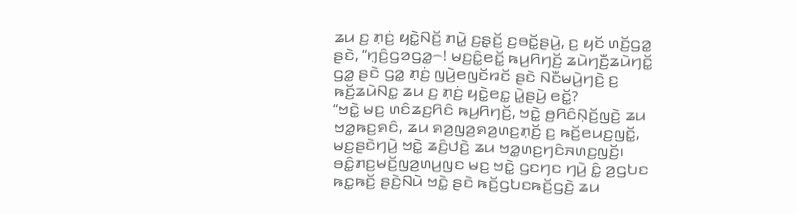ꤘꤣ ꤢ꤬ ꤊ꤫ꤢꤦ꤬ ꤟꤢꤧ꤭ꤡꤢꤩ꤬ ꤊꤣꤧ꤭ ꤢ꤬ꤔ꤫ꤢꤩ꤬ ꤢ꤬ꤋꤢꤩ꤭ꤔꤣꤧ꤬, ꤢ꤬ ꤟꤢꤩ ꤛꤢꤩ꤬ꤞꤤ꤭ ꤔꤢꤧ, “ꤚ꤫ꤢꤨ꤬ꤞꤤꤞꤤ꤭꤮! ꤗꤢ꤬ꤢꤨ꤭ꤕꤢꤩ꤭ ꤒꤣ꤬ꤖꤚꤢꤩ꤬ ꤘꤣꤧꤚꤢꤪ꤬ꤘꤣꤧꤚꤢꤩ꤭ ꤞꤤ꤭ ꤔꤢꤧ ꤞꤤ꤭ ꤊ꤫ꤢꤦ꤬ ꤜꤣꤧ꤬ꤕꤜꤢꤩꤙꤢꤩ ꤔꤢꤧ ꤡꤢꤪꤗꤣꤧ꤬ꤚꤢꤧ꤬ ꤢ꤬ ꤒꤢꤩ꤬ꤘꤣꤧꤡꤢ꤭ ꤘꤣ ꤢ꤬ ꤊ꤫ꤢꤦ꤬ ꤟꤢꤧ꤭ꤕꤢ꤭ ꤣꤧ꤭ꤔꤣꤧ꤬ ꤕꤢꤩ꤭?
“ꤠꤢꤧ꤭ ꤗꤢ꤬ ꤛꤢꤨꤘꤢ꤬ꤖꤢꤨ ꤒꤣ꤬ꤖꤚꤢꤩ꤬, ꤠꤢꤧ꤭ ꤥ꤬ꤖꤢꤨꤡ꤫ꤢꤩ꤬ꤜꤢꤧ꤬ ꤘꤣ ꤠꤤ꤭ꤒꤢ꤬ꤎꤢꤨ, ꤘꤣ ꤎꤤ꤬ꤜꤤ꤬ꤎꤤ꤬ꤛꤢ꤬ꤊ꤫ꤢꤩ꤬ ꤢ꤬ ꤒꤢꤩ꤬ꤕꤣꤢ꤬ꤜꤢꤩ꤭, ꤗꤢ꤬ꤔꤢꤧꤚꤣꤧ꤬ ꤠꤢꤧ꤭ ꤘꤢꤨ꤬ꤓꤢꤧ꤬ ꤘꤣ ꤠꤤ꤭ꤛꤢ꤬ꤚꤢꤨꤏꤛꤢ꤬ꤜꤢꤩ꤬꤯ ꤋꤢꤨ꤭ꤊꤢ꤬ꤗꤢꤩ꤬ꤜꤤ꤬ꤛꤣ꤬ꤜꤢ ꤗꤢ꤬ ꤠꤢꤧ꤭ ꤞꤢꤚꤢ ꤚꤣꤧ꤬ ꤢꤨ꤭ ꤤ꤬ꤞꤝꤢ ꤒꤢ꤭ꤒꤢꤩ꤬ ꤔꤢꤧ꤬ꤡꤣꤧ ꤠꤢꤧ꤭ ꤔꤢꤧ ꤒꤢꤩ꤬ꤞꤝꤢꤒꤢꤩ꤬ꤞꤢꤧ꤬ ꤘꤣ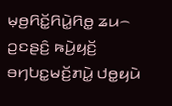ꤗ꤫ꤥ꤬ꤖꤢꤩ꤭ꤖꤣꤧ꤭ꤖꤥ꤭ ꤘꤣ꤮ ꤑꤢꤔꤢꤨ꤬ ꤒꤣꤧ꤬ꤟꤢꤩ꤬ ꤋꤚꤝꤢ꤭ꤗꤢꤩ꤬ꤊꤣꤧ꤭ ꤓꤥ꤭ꤟꤣꤧ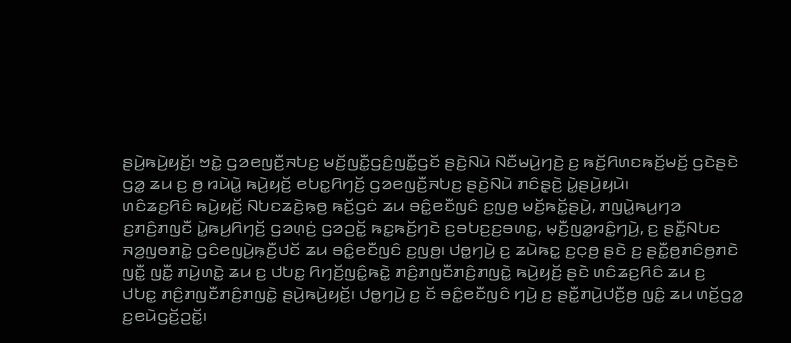ꤔꤣꤧ꤬ꤒꤣꤧ꤬ꤟꤢꤩ꤬꤯ ꤠꤢꤧ꤭ ꤞꤤꤕꤜꤢꤪ꤬ꤏꤝꤢ꤬ ꤗꤢꤩ꤬ꤜꤢꤪ꤭ꤞꤢꤨ꤬ꤜꤢꤪ꤭ꤞꤢꤩ ꤔꤢꤧ꤬ꤡꤣꤧ ꤡꤢꤪꤗꤣꤧ꤬ꤚꤢꤧ꤬ ꤢ꤬ ꤒꤢꤩ꤬ꤖꤛꤢꤒꤢꤩ꤬ꤗꤢꤩ꤬ ꤞꤢꤧꤔꤢꤧ ꤞꤤ꤭ ꤘꤣ ꤢ꤬ ꤥ꤬ ꤙꤣꤧꤣꤧ꤭ ꤒꤣꤧ꤬ꤟꤢꤩ꤬ ꤕꤝꤢ꤭ꤖꤚꤢꤩ꤬ ꤞꤤꤕꤜꤢꤪ꤬ꤏꤝꤢ꤬ ꤔꤢꤧ꤬ꤡꤣꤧ ꤊꤢꤨꤔ꤫ꤢꤧ꤬ ꤣꤧ꤭ꤔꤣꤧ꤬ꤟꤣꤧ꤯
ꤛꤢꤨꤘꤢ꤬ꤖꤢꤨ ꤒꤣꤧ꤬ꤟꤢꤩ꤬ ꤡꤝꤢꤘꤢꤧ꤬ꤒ꤫ꤥ꤬ ꤒꤢꤩ꤬ꤞꤢꤦ ꤘꤣ ꤋꤢꤨ꤭ꤕꤢꤪꤜꤢꤨ ꤢ꤬ꤜꤥ꤬ ꤗꤢꤩ꤬ꤒꤢꤩ꤭ꤔꤣꤧ꤬, ꤊꤜꤣꤧ꤭ꤒꤣ꤬ꤚꤤ ꤢ꤬ꤊꤢꤨ꤬ꤊꤜꤢꤪ ꤣꤧ꤭ꤒꤣ꤬ꤖꤚꤢꤩ꤬ ꤞꤤꤛ꤫ꤢꤦ꤬ ꤞꤤꤑꤢꤩ꤭ ꤒꤢ꤭ꤒꤢꤩ꤬ꤚꤢꤧ ꤢ꤬ꤋꤝꤢ꤬ꤢ꤬ꤋꤛꤢ꤭, ꤗ꤫ꤢꤪ꤬ꤜꤤ꤭ꤙꤢꤨ꤭ꤚꤣꤧ꤬, ꤢ꤬ ꤔꤢꤪ꤭ꤡꤝꤢ ꤏꤤ꤬ꤜꤥꤊꤢꤧ꤭ ꤞꤢꤨꤕꤜꤣꤧ꤬ꤒ꤫ꤢꤪ꤬ꤓꤢꤩ ꤘꤣ ꤋꤢꤨ꤭ꤕꤢꤪꤜꤢꤨ ꤢ꤬ꤜꤥ꤬꤯ ꤓꤥ꤭ꤚꤣꤧ꤬ ꤢ꤬ ꤘꤣꤧꤒꤢ꤭ ꤢ꤬ꤍ꤫ꤥ꤬ ꤔꤢꤧ ꤢ꤬ ꤔꤢꤪ꤭ꤥ꤬ꤊꤢꤨꤥ꤬ꤊꤢꤧ ꤜꤢꤪ꤭ ꤜꤢꤪ꤭ ꤊꤣꤧ꤬ꤛꤢꤧ꤭ ꤘꤣ ꤢ꤬ ꤓꤝꤢ꤭ ꤖꤚꤢꤩ꤬ꤜꤢꤨ꤭ꤒꤢꤧ꤭ ꤊꤢꤨ꤬ꤊꤜꤢꤪꤊꤢꤨ꤬ꤊꤜꤢꤧ꤭ ꤒꤣꤧ꤬ꤟꤢꤩ꤬ ꤔꤢꤧ ꤛꤢꤨꤘꤢ꤬ꤖꤢꤨ ꤘꤣ ꤢ꤬ ꤓꤝꤢ꤭ ꤊꤢꤨ꤬ꤊꤜꤢꤪꤊꤢꤨ꤬ꤊꤜꤢꤧ꤭ ꤔꤣꤧ꤬ꤒꤣꤧ꤬ꤟꤢꤩ꤬꤯ ꤓꤥ꤭ꤚꤣꤧ꤬ ꤢ꤬ ꤢꤩ ꤋꤢꤨ꤭ꤕꤢꤪꤜꤢꤨ ꤚꤣꤧ꤬ ꤢ꤬ ꤔꤢꤪ꤭ꤊꤣꤧ꤬ꤓꤢꤪ꤬ꤥ꤬ ꤜꤢꤨ꤭ ꤘꤣ ꤛꤢꤩ꤬ꤞꤤ꤭ ꤢ꤬ꤕꤣꤧꤞꤢꤩ꤬ꤑꤢꤩ꤭꤯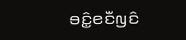ꤋꤢꤨ꤭ꤕꤢꤪꤜꤢꤨ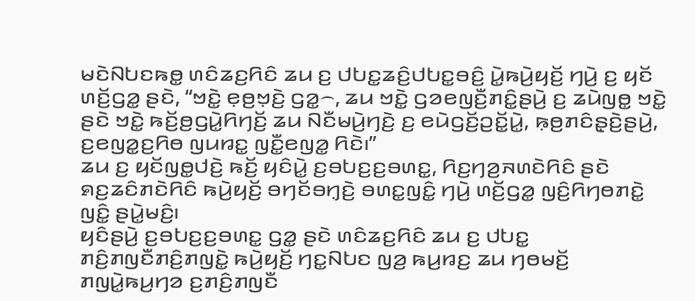ꤗꤢꤧꤡꤝꤢꤒꤥ꤭ ꤛꤢꤨꤘꤢ꤬ꤖꤢꤨ ꤘꤣ ꤢ꤬ ꤓꤝꤢ꤭ꤘꤢꤨ꤬ꤓꤝꤢ꤭ꤋꤢꤨ꤬ ꤣꤧ꤭ꤒꤣꤧ꤬ꤟꤢꤩ꤬ ꤚꤣꤧ꤬ ꤢ꤬ ꤟꤢꤩ ꤛꤢꤩ꤬ꤞꤤ꤭ ꤔꤢꤧ, “ꤠꤢꤧ꤭ ꤕ꤫ꤥ꤬ꤠ꤫ꤢꤧ꤬ ꤞꤤ꤭꤮, ꤘꤣ ꤠꤢꤧ꤭ ꤞꤤꤕꤜꤢꤪ꤬ꤊꤢꤨ꤭ꤔꤣꤧ꤬ ꤢ꤬ ꤘꤣꤧꤜꤥ꤭ ꤠꤢꤧ꤭ ꤔꤢꤧ ꤠꤢꤧ꤭ ꤒꤢꤩ꤬ꤥ꤬ꤞꤣꤧ꤭ꤖꤚꤢꤩ꤬ ꤘꤣ ꤡꤢꤪꤗꤣꤧ꤬ꤚꤢꤧ꤬ ꤢ꤬ ꤕꤣꤧꤞꤢꤩ꤬ꤑꤢꤩ꤭ꤣꤧ꤭, ꤒ꤫ꤥ꤬ꤊꤢꤨꤔ꤫ꤢꤧ꤬ꤔꤣꤧ꤬, ꤢ꤬ꤕꤜꤤ꤭ꤢ꤬ꤖꤥ ꤜꤣꤙꤢ꤭ ꤜꤢꤪ꤭ꤕꤜꤤ꤭ ꤖꤢꤧ꤯”
ꤘꤣ ꤢ꤬ ꤟꤢꤩꤜꤥ꤭ꤓꤢꤧ꤬ ꤒꤢꤩ꤬ ꤟꤢꤨꤣꤧ꤭ ꤢ꤬ꤋꤝꤢ꤬ꤢ꤬ꤋꤛꤢ꤭, ꤖꤢ꤬ꤚꤤ꤬ꤏꤛꤢꤧꤖꤢꤨ ꤔꤢꤧ ꤎꤢ꤬ꤘꤢꤨꤊꤢꤧꤖꤢꤨ ꤒꤣꤧ꤬ꤟꤢꤩ꤬ ꤋꤚꤢꤩꤋꤚ꤫ꤢꤧ꤬ ꤋꤛꤢ꤭ꤜꤢꤨ꤭ ꤚꤣꤧ꤬ ꤛꤢꤩ꤬ꤞꤤ꤭ ꤜꤢꤨ꤬ꤖꤚꤥꤊꤢꤧ꤭ ꤜꤢꤨ꤭ ꤔꤣꤧ꤭ꤗꤢꤨ꤬꤯
ꤟꤢꤨꤔꤣꤧ꤬ ꤢ꤬ꤋꤝꤢ꤬ꤢ꤬ꤋꤛꤢ꤭ ꤞꤤ꤭ ꤔꤢꤧ ꤛꤢꤨꤘꤢ꤬ꤖꤢꤨ ꤘꤣ ꤢ꤬ ꤓꤝꤢ꤭ ꤊꤢꤨ꤬ꤊꤜꤢꤪꤊꤢꤨ꤬ꤊꤜꤢꤧ꤭ ꤒꤣꤧ꤬ꤟꤢꤩ꤬ ꤚꤢ꤭ꤡꤝꤢ ꤜꤤ꤬ ꤒꤣ꤬ꤙꤢ꤬ ꤘꤣ ꤚꤥꤗꤢꤩ꤬ ꤊꤜꤣꤧ꤭ꤒꤣ꤬ꤚꤤ ꤢ꤬ꤊꤢꤨ꤬ꤊꤜꤢꤪ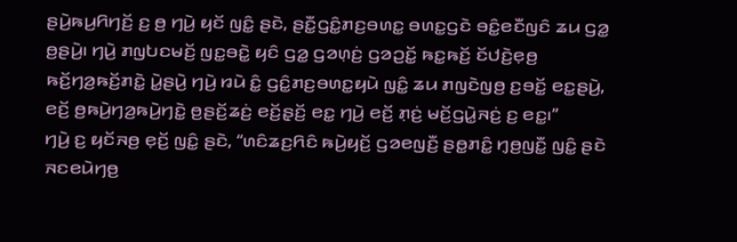ꤔꤣꤧ꤬ꤒꤣ꤬ꤖꤚꤢꤩ꤬ ꤢ꤬ ꤥ꤬ ꤚꤣꤧ꤬ ꤟꤢꤩ ꤜꤢꤨ꤭ ꤔꤢꤧ, ꤔꤢꤪ꤭ꤞꤢꤨ꤭ꤊꤢ꤬ꤋꤛꤢ꤭ ꤋꤛꤢ꤭ꤞꤢꤧ ꤋꤢꤨ꤭ꤕꤢꤪꤜꤢꤨ ꤘꤣ ꤞꤤ꤭ ꤥ꤬ꤔꤣꤧ꤬꤯ ꤚꤣꤧ꤬ ꤊꤜꤝꤢꤗꤢꤩ꤬ ꤜꤢ꤭ꤋꤢꤧ꤭ ꤟꤢꤨ ꤞꤤ꤭ ꤞꤤꤛ꤫ꤢꤦ꤬ ꤞꤤꤑꤢꤩ꤭ ꤒꤢ꤭ꤒꤢꤩ꤬ ꤢꤩꤓꤢꤧ꤬ꤕ꤫ꤥ꤬ ꤒꤢꤩ꤬ꤚꤤ꤬ꤒꤢꤩ꤬ꤊꤢꤧ꤭ ꤣꤧ꤭ꤔꤣꤧ꤬ ꤚꤣꤧ꤬ ꤙꤣꤧ ꤢꤨ꤭ ꤞꤢꤨ꤭ꤊꤢ꤬ꤋꤛꤢ꤭ꤟꤣꤧ ꤜꤢꤨ꤭ ꤘꤣ ꤊꤜꤢꤧꤜꤥ꤬ ꤢ꤬ꤋꤢꤩ꤭ ꤕꤢ꤭ꤔꤣꤧ꤬, ꤕꤢꤩ꤬ ꤥ꤬ꤒꤣꤧ꤬ꤚꤤ꤬ꤒꤣꤧ꤬ꤚꤢꤧ꤭ ꤥ꤬ꤔꤢꤩ꤬ꤘꤢꤦ꤬ ꤕꤢꤩ꤬ꤔ꤫ꤢꤩ꤬ ꤕꤢ꤭ ꤚꤣꤧ꤬ ꤕꤢꤩ꤬ ꤊ꤫ꤢꤦ꤬ ꤗꤢꤩ꤬ꤞꤣꤧ꤭ꤏꤢꤦ꤬ ꤢ꤬ ꤕꤢ꤭꤯”
ꤚꤣꤧ꤬ ꤢ꤬ ꤟꤢꤩꤏꤥ꤬ ꤕ꤫ꤢꤩ꤬ ꤜꤢꤨ꤭ ꤔꤢꤧ, “ꤛꤢꤨꤘꤢ꤬ꤖꤢꤨ ꤒꤣꤧ꤬ꤟꤢꤩ꤬ ꤞꤤꤕꤜꤢꤪ꤬ ꤔꤥ꤭ꤊꤢꤨ꤭ ꤚ꤫ꤥ꤬ꤜꤢꤪ꤭ ꤜꤢꤨ꤭ ꤔꤢꤧ ꤏꤢꤕꤣꤧꤚꤥ꤬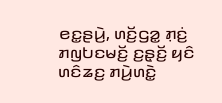ꤕꤢ꤭ꤔꤣꤧ꤬, ꤛꤢꤩ꤬ꤞꤤ꤭ ꤊ꤫ꤢꤦ꤬ ꤊꤜꤝꤢꤗꤢꤩ꤬ ꤢ꤬ꤔ꤫ꤢꤩ꤬ ꤟꤢꤨ ꤛꤢꤨꤘꤢ꤬ ꤊꤣꤧ꤬ꤛꤢꤧ꤭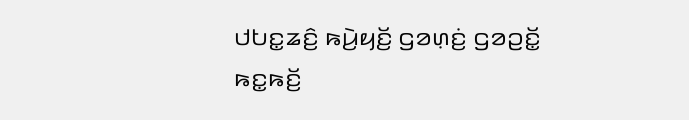ꤓꤝꤢ꤭ꤘꤢꤨ꤬ ꤒꤣꤧ꤬ꤟꤢꤩ꤬ ꤞꤤꤛ꤫ꤢꤦ꤬ ꤞꤤꤑꤢꤩ꤭ ꤒꤢ꤭ꤒꤢꤩ꤬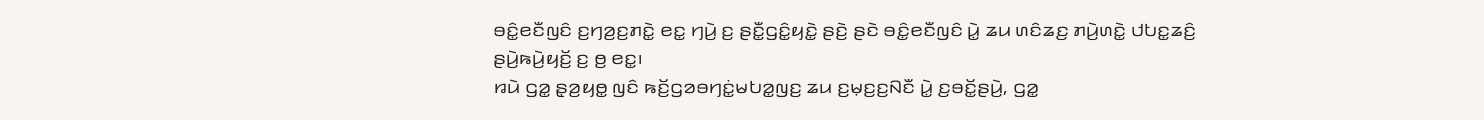ꤋꤢꤨ꤭ꤕꤢꤪꤜꤢꤨ ꤢ꤬ꤚꤤ꤬ꤢ꤬ꤊꤢꤧ꤭ ꤕꤢ꤭ ꤚꤣꤧ꤬ ꤢ꤬ ꤔꤢꤪ꤭ꤞꤢꤨ꤭ꤟꤢꤧ꤭ ꤔꤢꤧ꤬ ꤔꤢꤧ ꤋꤢꤨ꤭ꤕꤢꤪꤜꤢꤨ ꤣꤧ꤭ ꤘꤣ ꤛꤢꤨꤘꤢ꤬ ꤊꤣꤧ꤬ꤛꤢꤧ꤭ ꤓꤝꤢ꤭ꤘꤢꤨ꤬ ꤔꤣꤧ꤬ꤒꤣꤧ꤬ꤟꤢꤩ꤬ ꤢ꤬ ꤥ꤬ ꤕꤢ꤭꤯
ꤙꤣꤧ ꤞꤤ꤭ ꤔ꤫ꤤ꤬ꤟꤥ꤭ ꤜꤢꤨ ꤒꤢꤩ꤬ꤞꤤꤋꤚꤢꤦ꤭ꤗꤝꤤ꤭ꤜꤢ꤬ ꤘꤣ ꤢ꤬ꤗ꤫ꤢ꤬ꤢ꤬ꤡꤢꤪ ꤣꤧ꤭ ꤢ꤬ꤋꤢꤩ꤭ꤔꤣꤧ꤬, ꤞꤤ꤭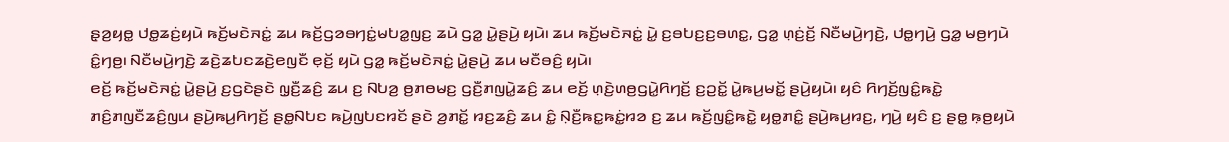ꤔ꤫ꤤ꤬ꤟꤥ꤭ ꤓꤥ꤭ꤘꤢꤦ꤬ꤟꤣꤧ ꤒꤢꤩ꤬ꤗꤢꤧꤏꤢꤦ꤭ ꤘꤣ ꤒꤢꤩ꤬ꤞꤤꤋꤚꤢꤦ꤭ꤗꤝꤤ꤭ꤜꤢ꤬ ꤘꤣꤧ ꤞꤤ꤭ ꤣꤧ꤭ꤔꤣꤧ꤬ ꤟꤣꤧ꤯ ꤘꤣ ꤒꤢꤩ꤬ꤗꤢꤧꤏꤢꤦ꤭ ꤣꤧ꤭ ꤢ꤬ꤋꤝꤢ꤬ꤢ꤬ꤋꤛꤢ꤭, ꤞꤤ꤭ ꤛ꤫ꤢꤦ꤬ꤢꤩ꤬ ꤡꤢꤪꤗꤣꤧ꤬ꤚꤢꤧ꤬, ꤓꤥ꤭ꤚꤣꤧ꤬ ꤞꤤ꤭ ꤗꤥ꤬ꤚꤣꤧ ꤢꤨ꤭ꤚꤥ꤬꤯ ꤡꤢꤪꤗꤣꤧ꤬ꤚꤢꤧ꤬ ꤘꤢꤧ꤬ꤘꤝꤢꤘꤢꤧ꤬ꤕꤜꤢꤪ ꤕ꤫ꤢꤩ꤬ ꤟꤣꤧ ꤞꤤ꤭ ꤒꤢꤩ꤬ꤗꤢꤧꤏꤢꤦ꤭ ꤣꤧ꤭ꤔꤣꤧ꤬ ꤘꤣ ꤗꤢꤪꤋꤢꤨ꤬ ꤟꤣꤧ꤯
ꤕꤢꤩ꤬ ꤒꤢꤩ꤬ꤗꤢꤧꤏꤢꤦ꤭ ꤣꤧ꤭ꤔꤣꤧ꤬ ꤢ꤬ꤞꤢꤧꤔꤢꤧ ꤜ꤫ꤢꤪ꤬ꤘꤢꤨ꤬ ꤘꤣ ꤢ꤬ ꤡꤝꤤ꤬ ꤥ꤬ꤊꤥꤗꤢ꤬ ꤞꤢꤪ꤬ꤊꤜꤣꤧ꤭ꤘꤢꤨ꤬ ꤘꤣ ꤕꤢꤩ꤬ ꤛ꤫ꤢꤧ꤬ꤛꤥ꤬ꤞꤣꤧ꤭ꤖꤚꤢꤩ꤬ ꤢ꤬ꤑꤢꤩ꤭ ꤣꤧ꤭ꤒꤣ꤬ꤗꤢꤩ꤭ ꤔꤣꤧ꤬ꤟꤣꤧ꤯ ꤟꤢꤨ ꤖꤚꤢꤩ꤬ꤜꤢꤨ꤭ꤒꤢꤧ꤭ ꤊꤢꤨ꤬ꤊꤜꤢꤪꤘꤢꤨ꤬ꤜꤣ ꤔꤣꤧ꤬ꤒꤣ꤬ꤖꤚꤢꤩ꤬ ꤔꤥ꤭ꤡꤝꤢ ꤒꤣꤧ꤬ꤜꤝꤢꤙꤢꤩ ꤔꤢꤧ ꤤ꤬ꤊꤢꤩ꤭ ꤙꤢ꤬ꤘꤢꤨ꤬ ꤘꤣ ꤢꤨ꤭ ꤡ꤫ꤢꤪ꤬ꤒꤢ꤭ꤒꤢꤦ꤭ꤙꤤ ꤢ꤬ ꤘꤣ ꤒꤢꤩ꤬ꤜꤢꤨ꤭ꤒꤢꤧ꤭ ꤟꤥ꤭ꤊꤢꤨ꤭ ꤔꤣꤧ꤬ꤒꤣ꤬ꤙꤢ꤬, ꤚꤣꤧ꤬ ꤟꤢꤨ ꤢ꤬ ꤔꤥ꤭ ꤒ꤫ꤥ꤬ꤟꤣꤧ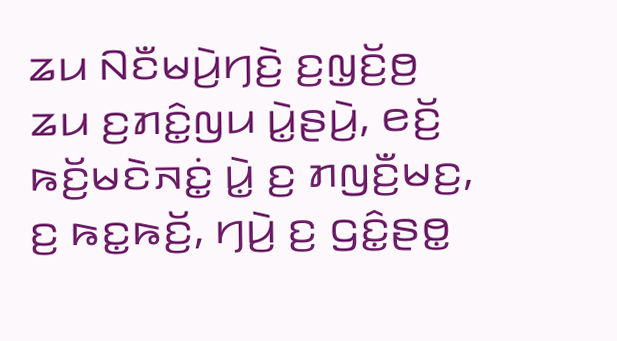ꤘꤣ ꤡꤢꤪꤗꤣꤧ꤬ꤚꤢꤧ꤬ ꤢ꤬ꤜ꤫ꤢꤩ꤬ꤥ꤬ ꤘꤣ ꤢ꤬ꤊꤢꤨ꤭ꤜꤣ ꤣꤧ꤭ꤔꤣꤧ꤬, ꤕꤢꤩ꤬ ꤒꤢꤩ꤬ꤗꤢꤧꤏꤢꤦ꤭ ꤣꤧ꤭ ꤢ꤬ ꤊꤜꤢꤪ꤬ꤗꤢ꤬, ꤢ꤬ ꤒꤢ꤭ꤒꤢꤩ꤬, ꤚꤣꤧ꤬ ꤢ꤬ ꤞꤢꤨ꤭ꤔꤥ꤭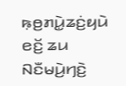ꤒ꤫ꤥ꤬ꤊꤣꤧ꤭ꤘꤢꤦ꤬ꤟꤣꤧ ꤕꤢꤩ꤬ ꤘꤣ ꤡꤢꤪꤗꤣꤧ꤬ꤚꤢꤧ꤬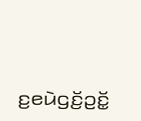ꤢ꤬ꤕꤣꤧꤞꤢꤩ꤬ꤑꤢꤩ꤭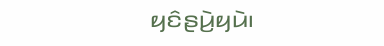ꤟꤢꤨꤔꤣꤧ꤬ꤟꤣꤧ꤯